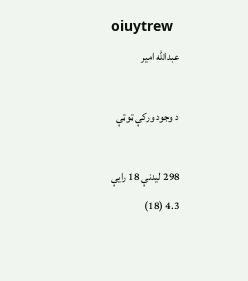oiuytrew
عبدالله امير

د وجود ورکې ټوټې

298 لیدنې 18 رایې
4.3 (18)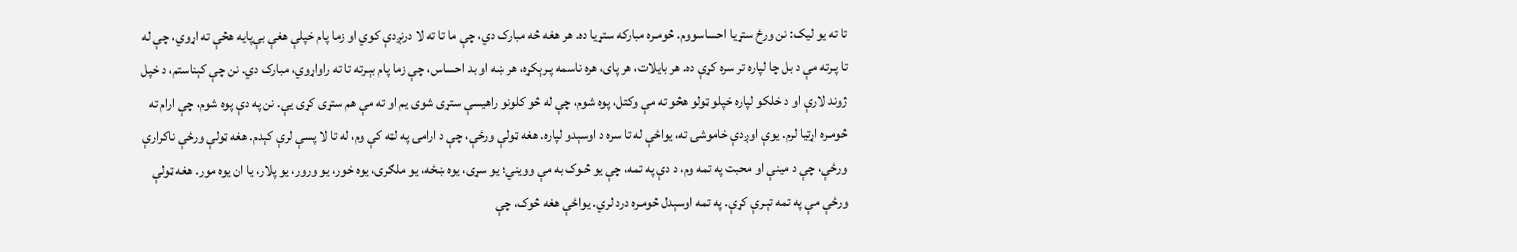تا ته یو لیک: نن ور‌ځ ستړیا احساسووم. څومـره مبارکه ستړیا ده. هر هغه څه مبارک دي، چې ما تا ته لا در‌نږدې کوي او زما پام خپلې هغې بې‌پايه هڅې ته اړوي، چې له تا پـرته مې د بل چا لپاره تر سره کړې ده. هر بایلات، هر پای، هره ناسمه پـرېکړه، هر ښه او بد احساس، چې زما پام بېـرته تا ته راواړوي، مبارک دي. نن چې کېناستم، د خپل ژوند لارې او د خلکو لپاره خپلو ټولو هڅو ته مې وکتل، پوه شوم، چې له څو کلونو راهیسې ستړی شوی یم او ته مې هم ستړی کړی یې. نن په دې پوه شوم، چې ارام ته څومـره اړ‌تیا لرم. یوې اوږدې خاموشۍ ته، يواځې له تا سره د اوسېدو لپاره. هغه ټولې ور‌ځې، چې د ارامۍ په لټه کې وم، له تا لا پسې لرې کېدم. هغه ټولې ور‌ځې ناکرارې ور‌ځې، چې د مینې او محبت په تمه وم، د دې په تمه، چې یو څـوک به مې وویني؛ یو سړی، یوه ښځه، یو ملګری، یوه خور‌، یو ور‌ور‌، یو پلار، یا ان یوه مور‌. هغه ټولې ور‌ځې مې په تمه تېـرې کړې. په تمه اوسېدل څومـره در‌‌د لري. يواځې هغه څوک، چې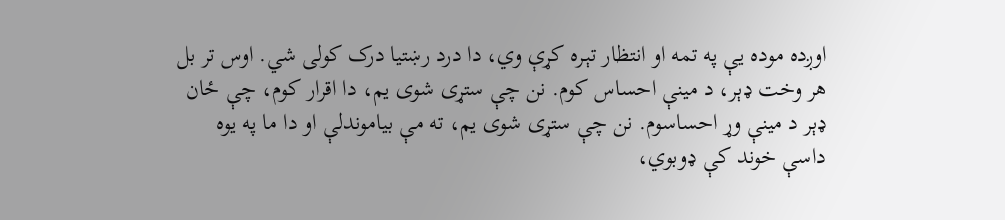اوږده موده یې په تمه او انتظار تېـره کړې وي، دا در‌‌د رښتیا در‌ک کولی شي. اوس تر بل هر وخت ډېر، د مینې احساس کوم. نن چې ستړی شوی یم، دا اقرار کوم، چې ځان ډېر د مینې وړ احساسوم. نن چې ستړی شوی یم، ته مې بیاموندلې او دا ما په يوه داسې خوند کې ډوبوي،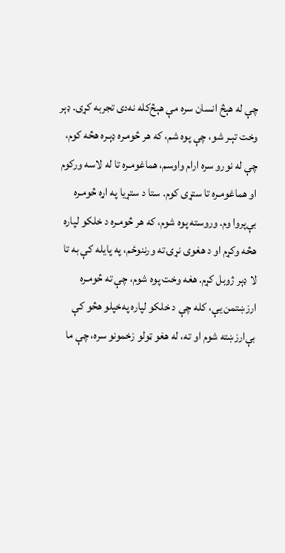چې له هېڅ انسان سره مې هېڅ‌کله نه‌دی تجربه کړی. ډېر وخت تېـر شو، چې پوه شم، که هر څومـره ډېـره هڅه کوم، چې له نور‌و سره ارام واوسم، هماغومـره تا له لاسه ور‌کوم او هماغومـره تا ستړی کوم. ستا د ستړیا په اړ‌ه څومـره بې‌پروا وم. ور‌وسته پوه شوم، که هر څومـره د خلکو لپاره هڅه وکړم او د هغوی نړۍ ته ور‌ننوځم، په پایله کې به تا لا ډېر ژوبل کړم. هغه وخت پوه شوم، چې ته څومـره ارزښتمن یې، کله چې د خلکو لپاره په‌خپلو هڅو کې بې‌ارزښته شوم او ته، له هغو ټولو زخمونو سره، چې ما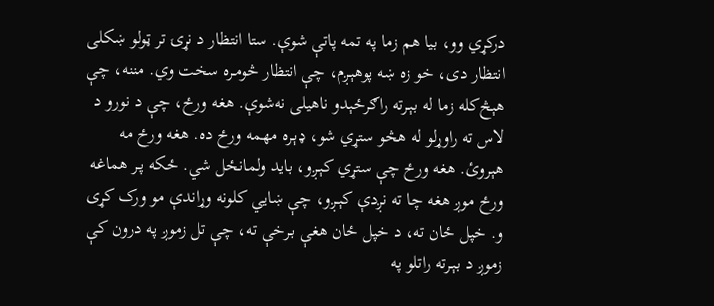در‌کړي وو، بیا هم زما په تمه پاتې شوې. ستا انتظار د نړۍ تر ټولو ښکلی انتظار دی، خو زه ښه پوهېـږم، چې انتظار څومـره سخت وي. مننه، چې هېڅ‌کله زما له بېـرته راګرځېدو ناهیلی نه‌شوې. هغه ور‌ځ، چې د نور‌و د لاس ته راوړلو له هڅو ستړي شو، ډېـره مهمه ور‌ځ ده. هغه ور‌ځ مه هېروئ. هغه ور‌ځ چې ستړي کېـږو، باید ولمانځل شي. ځکه پـر هماغه ور‌ځ موږ هغه چا ته نږدې کېـږو، چې ښايي کلونه وړاندې مو ور‌ک کړی و. خپل ځان ته، د خپل ځان هغې بـرخې ته، چې تل زموږ په در‌ون کې زموږ د بېـرته راتلو په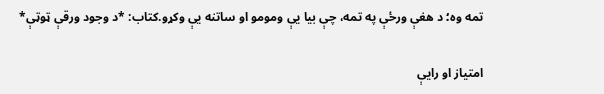تمه وه؛ د هغې ور‌ځې په تمه، چې بیا یې ومومو او ساتنه یې وکړو.کتاب: *د وجود ورقې ټوټې*

امتیاز او رایې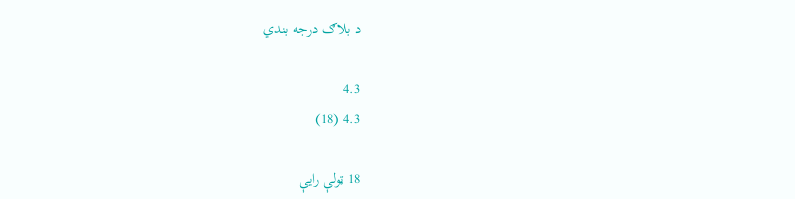د بلاګ درجه بندي

4.3
4.3 (18)

18 ټولې رایې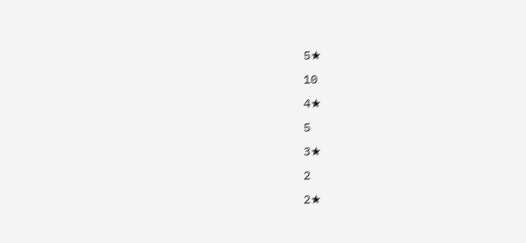5★
10
4★
5
3★
2
2★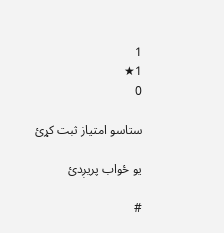1
1★
0

ستاسو امتیاز ثبت کړئ

یو ځواب پریږدئ

#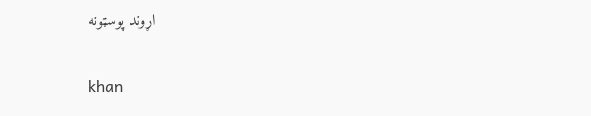اړوند پوسټونه

khan